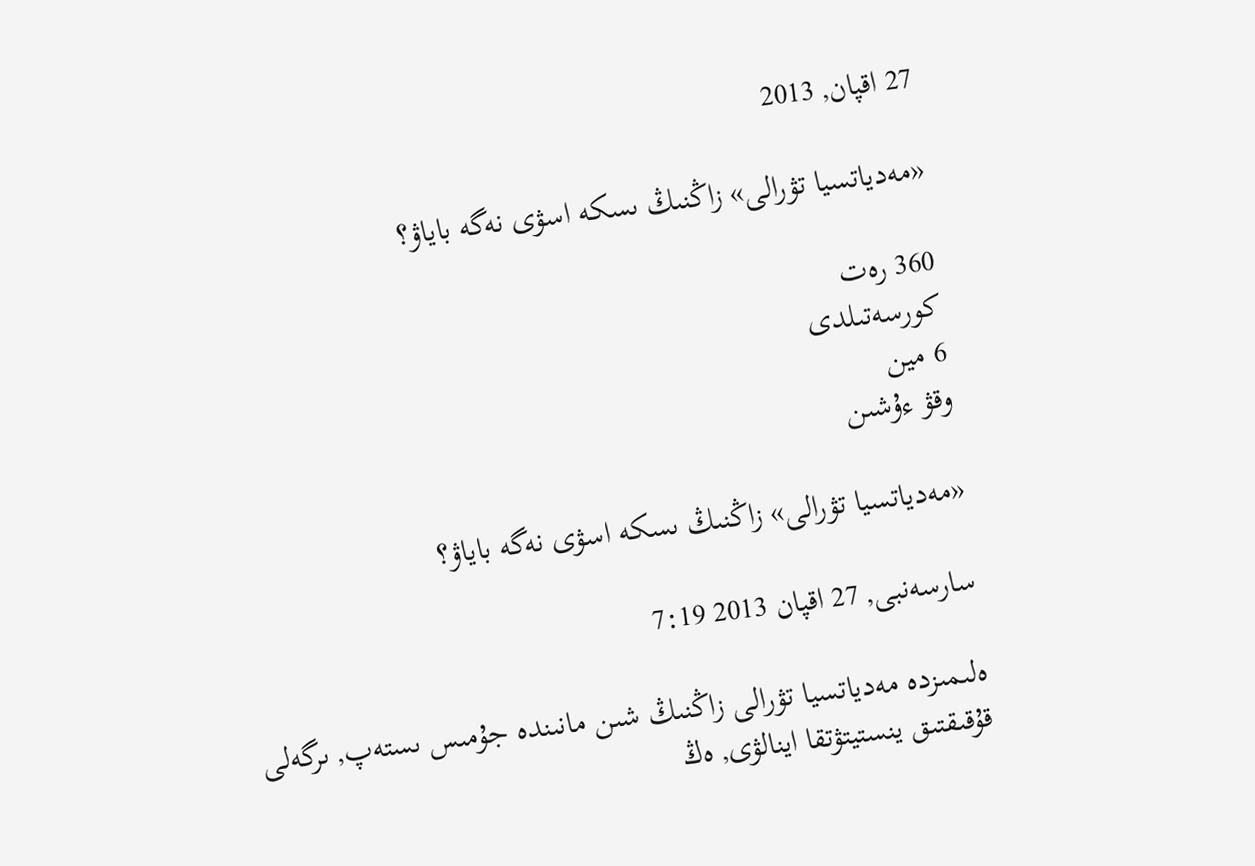27 اقپان, 2013

«مەدياتسيا تۋرالى» زاڭنىڭ ىسكە اسۋى نەگە باياۋ؟

360 رەت
كورسەتىلدى
6 مين
وقۋ ءۇشىن

«مەدياتسيا تۋرالى» زاڭنىڭ ىسكە اسۋى نەگە باياۋ؟

سارسەنبى, 27 اقپان 2013 7:19

ەلىمىزدە مەدياتسيا تۋرالى زاڭنىڭ شىن مانىندە جۇمىس ىستەپ, ىرگەلى قۇقىقتىق ينستيتۋتقا اينالۋى, ەڭ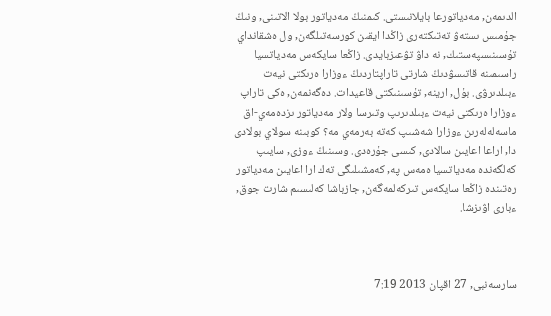الدىمەن, مەدياتورعا بايلانىستى. كىمنىڭ مەدياتور بولا الاتىنى, ونىڭ جۇمىس ىستەۋ تەتىكتەرى زاڭدا ايقىن كورسەتىلگەن, ول ەشقانداي تۇسىنىسپەستىك, نە داۋ تۋعىزبايدى. زاڭعا سايكەس مەدياتسيا راسىمىنە قاتىسۋدىڭ شارتى تاراپتاردىڭ ءوزارا ەرىكتى نيەت ءبىلدىرۋى. بۇل, ارينە, تۇسىنىكتى قاعيدات. دەگەنمەن, ەكى تاراپ ءوزارا ەرىكتى نيەت ءبىلدىرىپ وتىرسا ولار مەدياتور ىزدەمەي-اق ماسەلەلەرىن ءوزارا شەشىپ كەتە بەرمەي مە؟ كوبىنە سولاي بولادى دا, اراعا اعايىن سالادى, كىسى جۇرەدى. وسىنىڭ ءوزى, سايىپ كەلگەندە مەدياتسيا ەمەس پە, كەمشىلىگى تەك ارا اعايىن مەدياتور رەتىندە زاڭعا سايكەس تىركەلمەگەن, جازباشا كەلىسىم شارت جوق, ءبارى اۋىزشا.



سارسەنبى, 27 اقپان 2013 7:19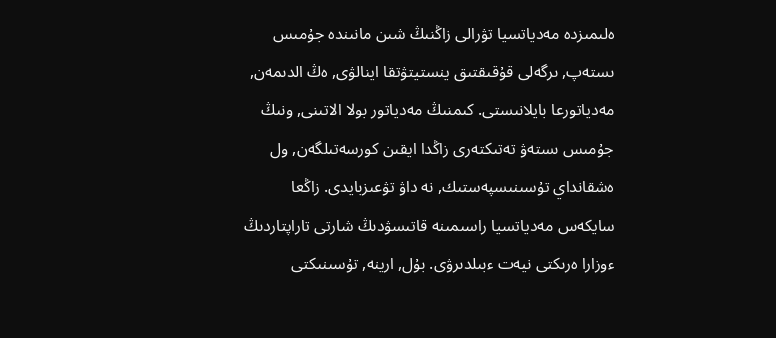ەلىمىزدە مەدياتسيا تۋرالى زاڭنىڭ شىن مانىندە جۇمىس ىستەپ, ىرگەلى قۇقىقتىق ينستيتۋتقا اينالۋى, ەڭ الدىمەن, مەدياتورعا بايلانىستى. كىمنىڭ مەدياتور بولا الاتىنى, ونىڭ جۇمىس ىستەۋ تەتىكتەرى زاڭدا ايقىن كورسەتىلگەن, ول ەشقانداي تۇسىنىسپەستىك, نە داۋ تۋعىزبايدى. زاڭعا سايكەس مەدياتسيا راسىمىنە قاتىسۋدىڭ شارتى تاراپتاردىڭ ءوزارا ەرىكتى نيەت ءبىلدىرۋى. بۇل, ارينە, تۇسىنىكتى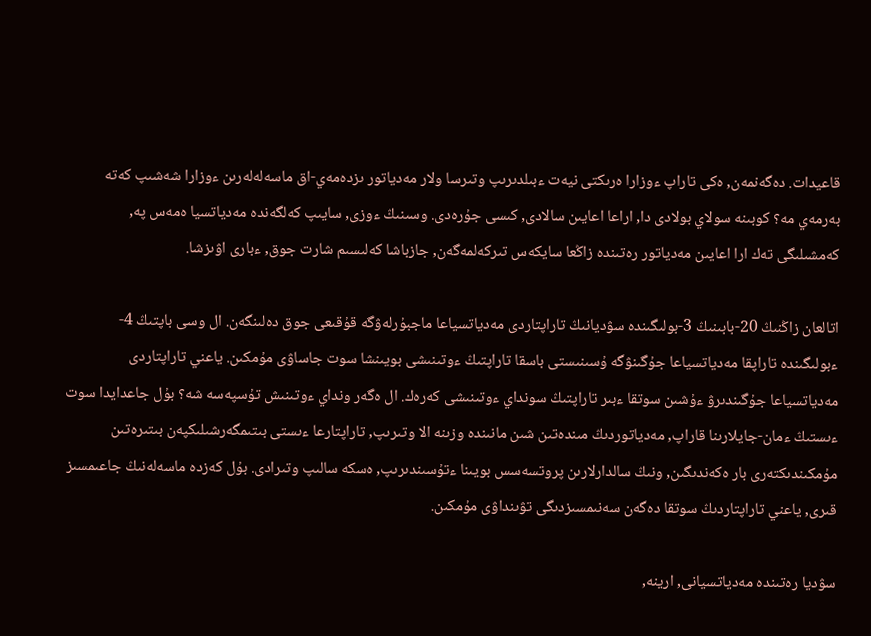قاعيدات. دەگەنمەن, ەكى تاراپ ءوزارا ەرىكتى نيەت ءبىلدىرىپ وتىرسا ولار مەدياتور ىزدەمەي-اق ماسەلەلەرىن ءوزارا شەشىپ كەتە بەرمەي مە؟ كوبىنە سولاي بولادى دا, اراعا اعايىن سالادى, كىسى جۇرەدى. وسىنىڭ ءوزى, سايىپ كەلگەندە مەدياتسيا ەمەس پە, كەمشىلىگى تەك ارا اعايىن مەدياتور رەتىندە زاڭعا سايكەس تىركەلمەگەن, جازباشا كەلىسىم شارت جوق, ءبارى اۋىزشا.

اتالعان زاڭنىڭ 20-بابىنىڭ 3-بولىگىندە سۋديانىڭ تاراپتاردى مەدياتسياعا ماجبۇرلەۋگە قۇقىعى جوق دەلىنگەن. ال وسى باپتىڭ 4-ءبولىگىندە تاراپقا مەدياتسياعا جۇگىنۋگە ۇسىنىستى باسقا تاراپتىڭ ءوتىنىشى بويىنشا سوت جاساۋى مۇمكىن. ياعني تاراپتاردى مەدياتسياعا جۇگىندىرۋ ءۇشىن سوتقا ءبىر تاراپتىڭ سونداي ءوتىنىشى كەرەك. ال ەگەر ونداي ءوتىنىش تۇسپەسە شە؟ بۇل جاعدايدا سوت ءىستىڭ ءمان-جايلارىنا قاراپ, مەدياتوردىڭ مىندەتىن شىن مانىندە وزىنە الا وتىرىپ, تاراپتارعا ءىستى بىتىمگەرشىلىكپەن بىتىرەتىن مۇمكىندىكتەرى بار ەكەندىگىن, ونىڭ سالدارلارىن پروتسەسس بويىنا ءتۇسىندىرىپ, ەسكە سالىپ وتىرادى. بۇل كەزدە ماسەلەنىڭ جاعىمسىز قىرى, ياعني تاراپتاردىڭ سوتقا دەگەن سەنىمسىزدىگى تۋىنداۋى مۇمكىن.

سۋديا رەتىندە مەدياتسيانى, ارينە,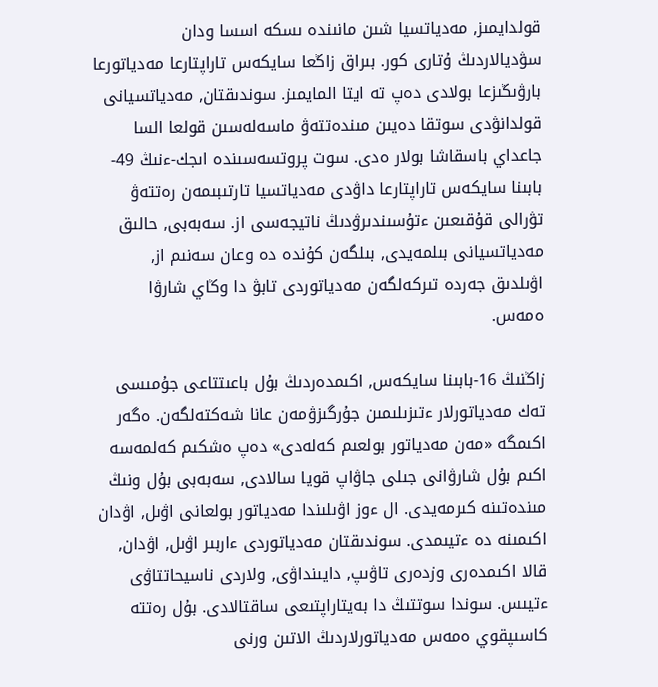قولدايمىز, مەدياتسيا شىن مانىندە ىسكە اسسا ودان سۋديالاردىڭ ۇتارى كور. بىراق زاڭعا سايكەس تاراپتارعا مەدياتورعا بارۋىڭىزعا بولادى دەپ تە ايتا المايمىز. سوندىقتان, مەدياتسيانى قولدانۋدى سوتقا دەيىن مىندەتتەۋ ماسەلەسىن قولعا السا جاعداي باسقاشا بولار ەدى. سوت پروتسەسىندە اىجك-ءنىڭ 49-بابىنا سايكەس تاراپتارعا داۋدى مەدياتسيا تارتىبىمەن رەتتەۋ تۋرالى قۇقىعىن ءتۇسىندىرۋدىڭ ناتيجەسى از. سەبەبى, حالىق مەدياتسيانى بىلمەيدى, بىلگەن كۇندە دە وعان سەنىم از, اۋىلدىق جەردە تىركەلگەن مەدياتوردى تابۋ دا وڭاي شارۋا ەمەس.

زاڭنىڭ 16-بابىنا سايكەس, اكىمدەردىڭ بۇل باعىتتاعى جۇمىسى تەك مەدياتورلار ءتىزىلىمىن جۇرگىزۋمەن عانا شەكتەلگەن. ەگەر اكىمگە «مەن مەدياتور بولعىم كەلەدى» دەپ ەشكىم كەلمەسە اكىم بۇل شارۋانى جىلى جاۋاپ قويا سالادى, سەبەبى بۇل ونىڭ مىندەتىنە كىرمەيدى. ال ءوز اۋىلىندا مەدياتور بولعانى اۋىل, اۋدان اكىمىنە دە ءتيىمدى. سوندىقتان مەدياتوردى ءاربىر اۋىل, اۋدان, قالا اكىمدەرى وزدەرى تاۋىپ, دايىنداۋى, ولاردى ناسيحاتتاۋى ءتيىس. سوندا سوتتىڭ دا بەيتاراپتىعى ساقتالادى. بۇل رەتتە كاسىپقوي ەمەس مەدياتورلاردىڭ الاتىن ورنى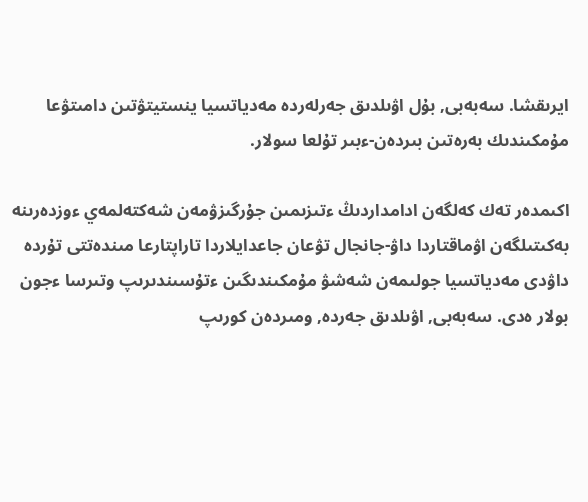ايرىقشا. سەبەبى, بۇل اۋىلدىق جەرلەردە مەدياتسيا ينستيتۋتىن دامىتۋعا مۇمكىندىك بەرەتىن بىردەن-ءبىر تۇلعا سولار.

اكىمدەر تەك كەلگەن ادامداردىڭ ءتىزىمىن جۇرگىزۋمەن شەكتەلمەي ءوزدەرىنە بەكىتىلگەن اۋماقتاردا داۋ-جانجال تۋعان جاعدايلاردا تاراپتارعا مىندەتتى تۇردە داۋدى مەدياتسيا جولىمەن شەشۋ مۇمكىندىگىن ءتۇسىندىرىپ وتىرسا ءجون بولار ەدى. سەبەبى, اۋىلدىق جەردە, ومىردەن كورىپ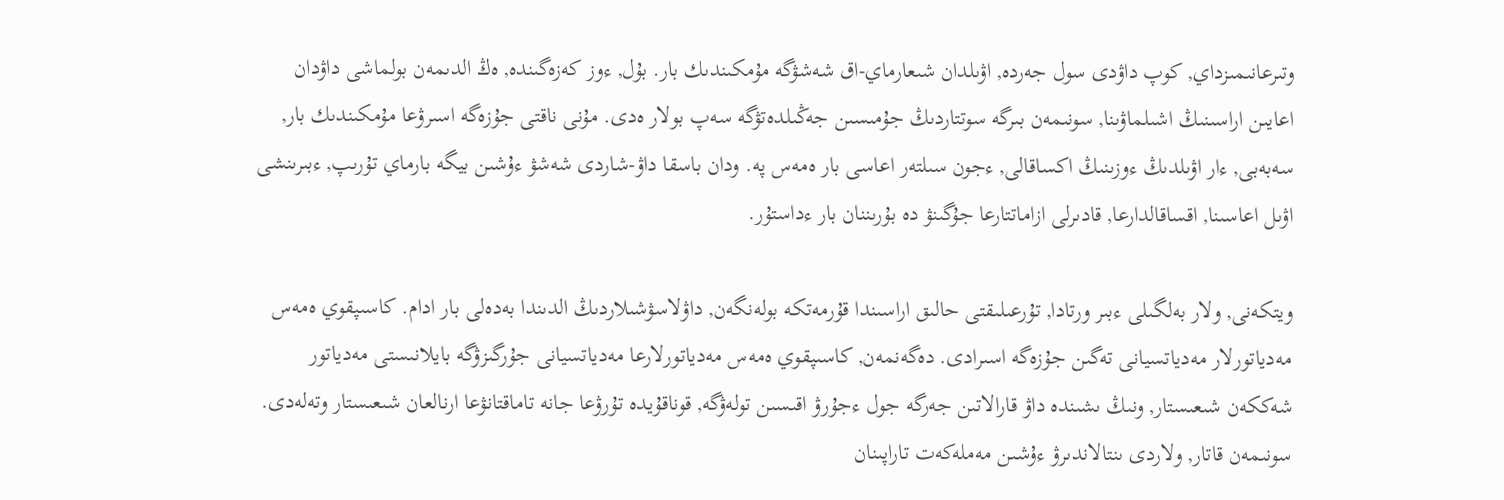وتىرعانىمىزداي, كوپ داۋدى سول جەردە, اۋىلدان شىعارماي-اق شەشۋگە مۇمكىندىك بار. بۇل, ءوز كەزەگىندە, ەڭ الدىمەن بولماشى داۋدان اعايىن اراسىنىڭ اشىلماۋىنا, سونىمەن بىرگە سوتتاردىڭ جۇمىسىن جەڭىلدەتۋگە سەپ بولار ەدى. مۇنى ناقتى جۇزەگە اسىرۋعا مۇمكىندىك بار, سەبەبى, ءار اۋىلدىڭ ءوزىنىڭ اكساقالى, ءجون سىلتەر اعاسى بار ەمەس پە. ودان باسقا داۋ-شاردى شەشۋ ءۇشىن بيگە بارماي تۇرىپ, ءبىرىنشى اۋىل اعاسىنا, اقساقالدارعا, قادىرلى ازاماتتارعا جۇگىنۋ دە بۇرىننان بار ءداستۇر.

ويتكەنى, ولار بەلگىلى ءبىر ورتادا, تۇرعىلىقتى حالىق اراسىندا قۇرمەتكە بولەنگەن, داۋلاسۋشىلاردىڭ الدىندا بەدەلى بار ادام. كاسىپقوي ەمەس مەدياتورلار مەدياتسيانى تەگىن جۇزەگە اسىرادى. دەگەنمەن, كاسىپقوي ەمەس مەدياتورلارعا مەدياتسيانى جۇرگىزۋگە بايلانىستى مەدياتور شەككەن شىعىستار, ونىڭ ىشىندە داۋ قارالاتىن جەرگە جول ءجۇرۋ اقىسىن تولەۋگە, قوناقۇيدە تۇرۋعا جانە تاماقتانۋعا ارنالعان شىعىستار وتەلەدى. سونىمەن قاتار, ولاردى ىنتالاندىرۋ ءۇشىن مەملەكەت تاراپىنان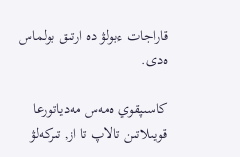قاراجات ءبولۋ دە ارتىق بولماس ەدى.

كاسىپقوي ەمەس مەدياتورعا قويىلاتىن تالاپ تا از, تىركەلۋ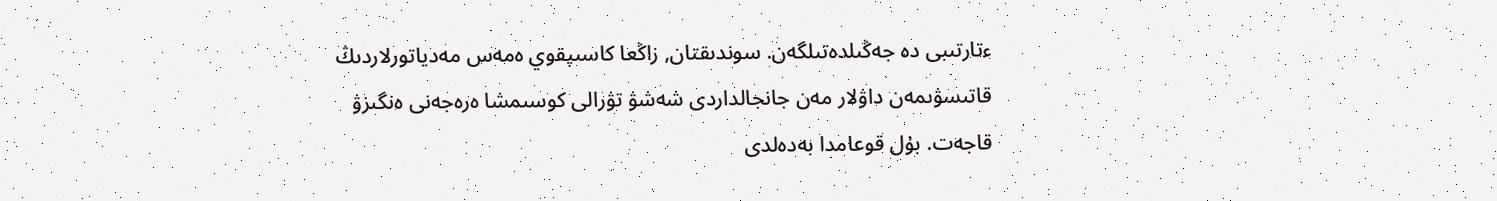ءتارتىبى دە جەڭىلدەتىلگەن. سوندىقتان, زاڭعا كاسىپقوي ەمەس مەدياتورلاردىڭ قاتىسۋىمەن داۋلار مەن جانجالداردى شەشۋ تۋرالى كوسىمشا ەرەجەنى ەنگىزۋ قاجەت. بۇل قوعامدا بەدەلدى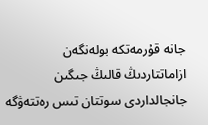جانە قۇرمەتكە بولەنگەن ازاماتتاردىڭ قالىڭ جىگىن جانجالداردى سوتتان تىس رەتتەۋگە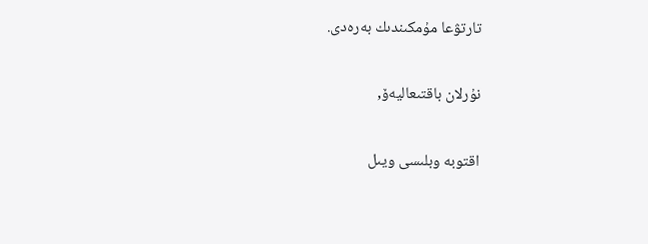تارتۋعا مۇمكىندىك بەرەدى.

نۇرلان باقتىعاليەۆ,

اقتوبە وبلىسى ويىل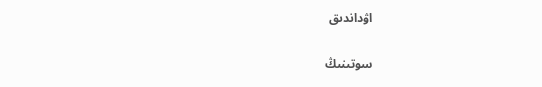اۋداندىق

سوتىنىڭ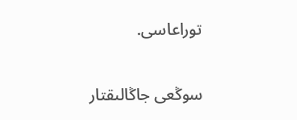توراعاسى.

سوڭعى جاڭالىقتار